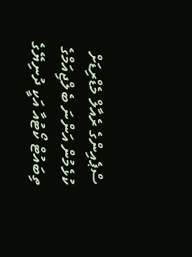ސްޕެއިންގެ ރެއާލް މެޑްރިޑަށް ކުޅެމުން އަންނަ ބެލްޖިއަމްގެ ތިބައުޓް ކޯޓުއާ އަކީ ދުނިޔޭގެ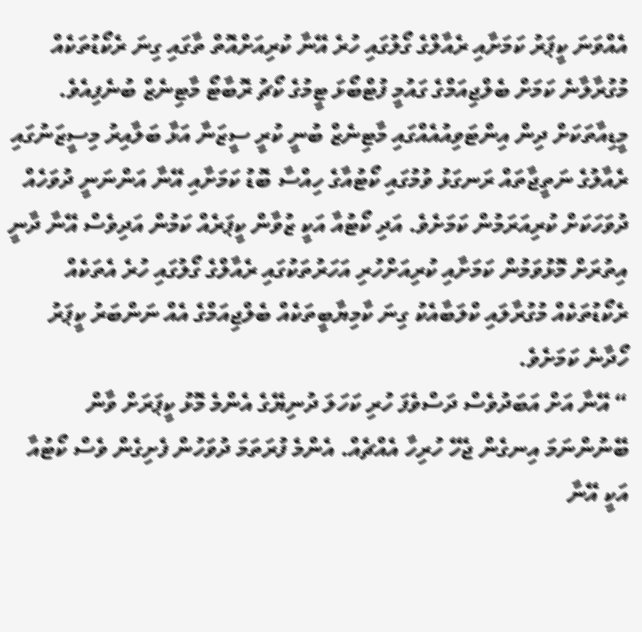އެއްވަނަ ކީޕަރު ކަމަށާއި ރެއާލްގެ ގޯލުގައި ހުރެ އޭނާ ކުރިއަށްއޮތް ތާގައި ގިނަ ރެކޯޑުތަކެއް މުގުރާލާނެ ކަމަށް ބެލްޖިއަމްގެ ގައުމީ ފުޓްބޯޅަ ޓީމުގެ ކޯޗު ރޮބާޓޯ މާޓިނެޒް ބުނެފިއެވެ.
މީޑިއާތަކަށް ދިން އިންޓަވިއުއެއްގައި މާޓިނެޒް ބުނީ ކުރީ ސީޒަނާ އަޅާ ބަލާއިރު މިސީޒަނުގައި ރެއާލުގެ ނަތީޖާތައް ރަނގަޅު ވުމުގައި ކޯޓުއާގެ ހިއްސާ ބޮޑު ކަމަށާއި އޭނާ އަންނަނީ ދުވަހެއް ދުވަހަކަށް ކުރިއަރަމުން ކަމަށެވެ. އަދި ކޯޓުއާ އަކީ ޒުވާން ކީޕަރެއް ކަމުން އަދިވެސް އޭނާ ދާނީ އިތުރަށް މޮޅުވަމުން ކަމަށާއި ކުރިއަށްހުރި އަހަރުތަކުގައި ރެއާލްގެ ގޯލުގައި ހުރެ އެތަކެއް ރެކޯޑުތަކެއް މުގުރާލައި ކްލަބާއެކު ގިނަ ކާމިޔާބީތަކެއް ބެލްޖިއަމްގެ އެއް ނަންބަރު ކީޕަރު ހޯދާނެ ކަމަށެވެ.
“ އޭނާ އަށް އަބަދުވެސް ދަސްވެފަ ހުރި ކަހަލަ ދުނިޔޭގެ އެންމެ މޮޅު ކީޕަރަށް ވާން ބޭނުންނަމަ އިނގެން ޖެހޭ ހުރިހާ އެއްޗެއް. އެންމެ ފުރަތަމަ ދުވަހުން ފެށިގެން ވެސް ކޯޓުއާ އަކީ އޭނާ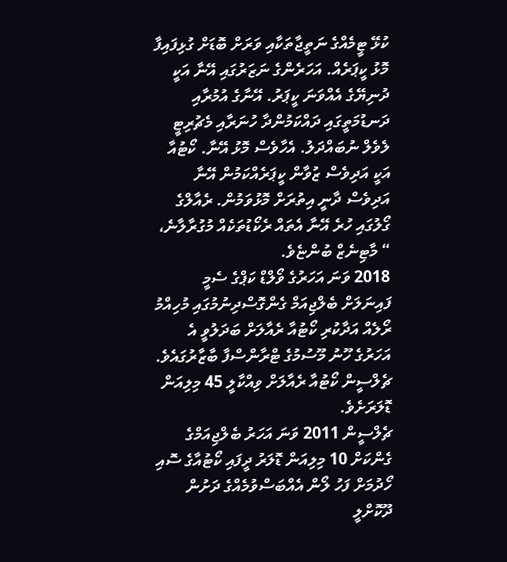ކުޅޭ ޓީމެއްގެ ނަތީޖާތަކާއި ވަރަށް ބޮޑަށް ގުޅިފައިފާ މޮޅު ކީޕަރެއް. އަހަރެންގެ ނަޒަރުގައި އޭނާ އަކީ ދުނިޔޭގެ އެއްވަނަ ކީޕަރު. އޭނާގެ އުމުރާއި ދަނޑުމަތީގައި ދައްކަމުންދާ ހުނަރާއި މެޗުރިޓީ ލެވެލް ނުބައްދަލު. އެހާވެސް މޮޅު އޭނާ. ކޯޓުއާ އަކީ އަދިވެސް ޒުވާން ކީޕަރެއްކަމުން އޭނާ އަދިވެސް ދާނީ އިތުރަށް މޮޅުވަމުން. ރެއާލްގެ ގޯލުގައި ހުރެ އޭނާ އެތައް ރެކޯޑުތަކެއް މުގުރާލާނެ، “ މާޓިނެޒް ބުންޏެވެ.
2018 ވަނަ އަހަރުގެ ވޯލްޑް ކަޕްގެ ސެމީ ފައިނަލަށް ބެލްޖިއަމް ގެންގޮސްދިނުމުގައި މުހިއްމު ރޯލެއް އަދާކުރި ކޯޓުއާ ރެއާލަށް ބަދަލުވީ އެ އަހަރުގެ ހޫނު މޫސުމުގެ ޓްރާންސްފާ ބާޒާރުގައެވެ. ޗެލްސީން ކޯޓުއާ ރެއާލަށް ވިއްކާލީ 45 މިލިއަން ޑޮލަރަށެވެ.
ޗެލްސީން 2011 ވަނަ އަހަރު ބެލްޖިއަމްގެ ގެންކަށް 10 މިލިއަން ޑޮލަރު ދީފައި ކޯޓުއާގެ ސޮއި ހޯދުމަށް ފަހު ލޯން އެއްބަސްވުމެއްގެ ދަށުން ދޫކޮށްލީ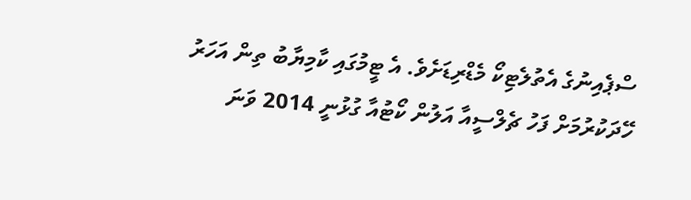ސްޕެއިނުގެ އެތުލެޓިކޯ މެޑްރިޑަށެވެ. އެ ޓީމުގައި ކާމިޔާބު ތިން އަހަރު ހޭދަކުރުމަށް ފަހު ޗެލްސީއާ އަލުން ކޯޓުއާ ގުޅުނީ 2014 ވަނަ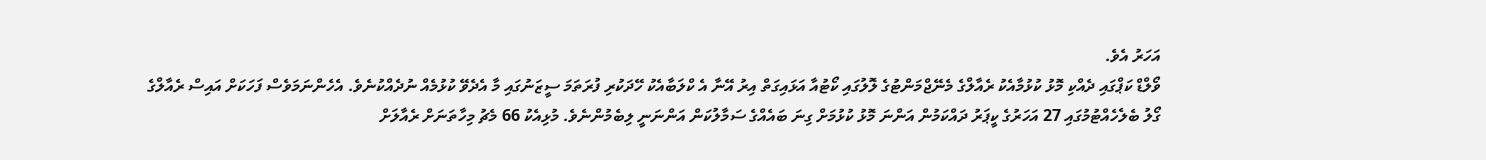އަހަރު އެވެ.
ވޯލްޑް ކަޕްގައި ދެއްކި މޮޅު ކުޅުމާއެކު ރެއާލްގެ މެނޭޖްމަންޓުގެ ލޮލުގައި ކޯޓުއާ އަޅައިގަތް އިރު އޭނާ އެ ކްލަބާއެކު ހޭދަކުރި ފުރަތަމަ ސީޒަނުގައި މާ އެދެވޭ ކުޅުމެއް ނުދެއްކުނެވެ. އެހެންނަމަވެސް ފަހަކަށް އައިސް ރެއާލްގެ ގޯލު ބެލެހެއްޓުމުގައި 27 އަހަރުގެ ކީޕަރު ދައްކަމުން އަންނަ މޮޅު ކުޅުމަށް ގިނަ ބައެއްގެ ސަމާލުކަން އަންނަނީ ލިބެމުންނެވެ. މުޅިއެކު 66 މެޗު މިހާތަނަށް ރެއާލަށް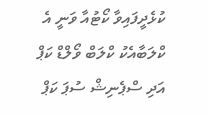ކުޅެދީފައިވާ ކޯޓުއާ ވަނީ އެ ކްލަބާއެކު ކްލަބް ވޯލްޑް ކަޕް އަދި ސްޕެނިޝް ސުޕަ ކަޕް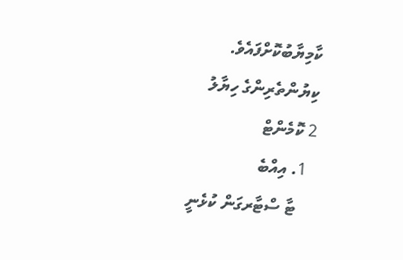ކާމިޔާބުކޮށްފައެވެ.
ކިޔުންތެރިންގެ ހިޔާލު
2 ކޮމެންޓް
  1. އިއްބެ
    ޓާ ސްޓާރގަން ކުޅެނީ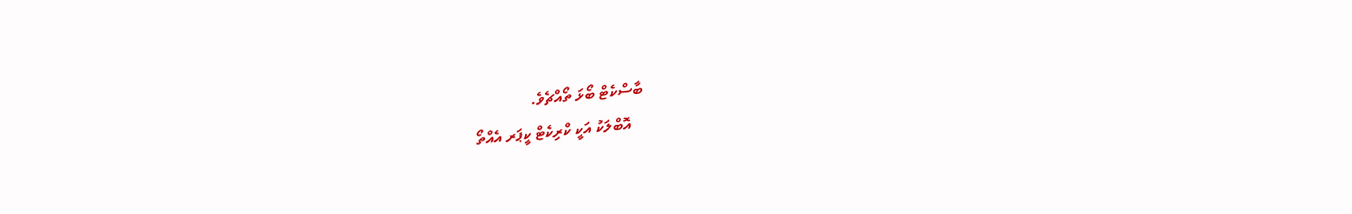ބާސްކެޓް ބޯޅަ ތޯއްޗެވެ.
    އޮބްލަކު އަކީ ކްރިކެޓް ކީޕަރ އެއްތޯ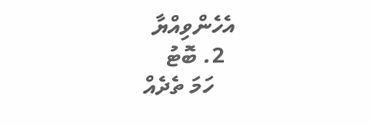އެހެންވިއްޔާ
  2. ބޮޓު
    ހަމަ ތެދެއް